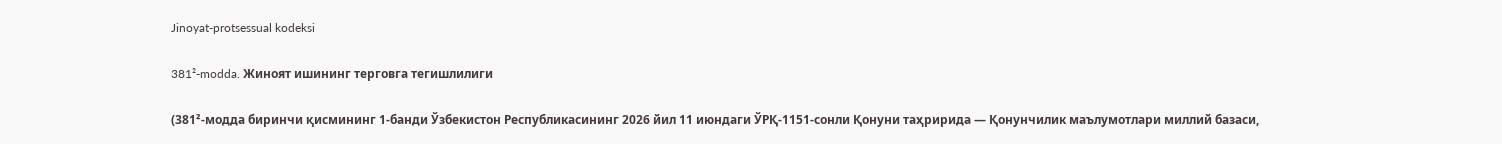Jinoyat-protsessual kodeksi

381²-modda. Жиноят ишининг терговга тегишлилиги

(381²-модда биринчи қисмининг 1-банди Ўзбекистон Республикасининг 2026 йил 11 июндаги ЎРҚ-1151-сонли Қонуни таҳририда — Қонунчилик маълумотлари миллий базаси,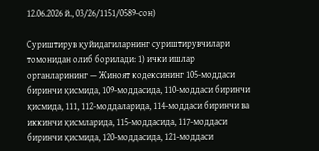12.06.2026 й., 03/26/1151/0589-сон)

Суриштирув қуйидагиларнинг суриштирувчилари томонидан олиб борилади: 1) ички ишлар органларининг — Жиноят кодексининг 105-моддаси биринчи қисмида, 109-моддасида, 110-моддаси биринчи қисмида, 111, 112-моддаларида, 114-моддаси биринчи ва иккинчи қисмларида, 115-моддасида, 117-моддаси биринчи қисмида, 120-моддасида, 121-моддаси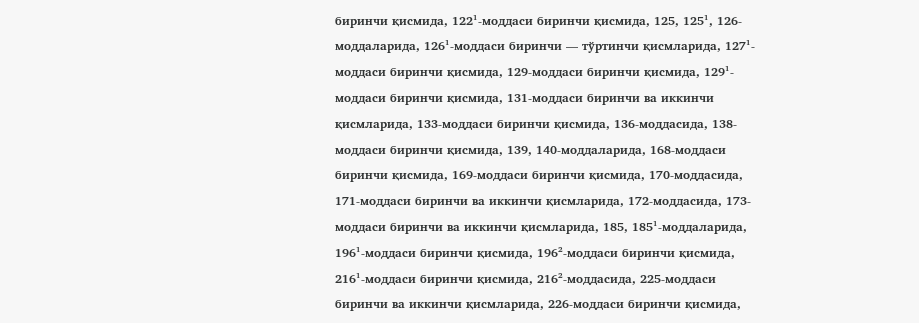биринчи қисмида, 122¹-моддаси биринчи қисмида, 125, 125¹, 126-моддаларида, 126¹-моддаси биринчи — тўртинчи қисмларида, 127¹-моддаси биринчи қисмида, 129-моддаси биринчи қисмида, 129¹-моддаси биринчи қисмида, 131-моддаси биринчи ва иккинчи қисмларида, 133-моддаси биринчи қисмида, 136-моддасида, 138-моддаси биринчи қисмида, 139, 140-моддаларида, 168-моддаси биринчи қисмида, 169-моддаси биринчи қисмида, 170-моддасида, 171-моддаси биринчи ва иккинчи қисмларида, 172-моддасида, 173-моддаси биринчи ва иккинчи қисмларида, 185, 185¹-моддаларида, 196¹-моддаси биринчи қисмида, 196²-моддаси биринчи қисмида, 216¹-моддаси биринчи қисмида, 216²-моддасида, 225-моддаси биринчи ва иккинчи қисмларида, 226-моддаси биринчи қисмида,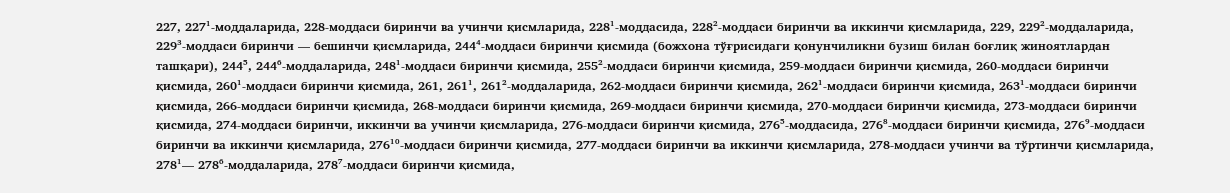227, 227¹-моддаларида, 228-моддаси биринчи ва учинчи қисмларида, 228¹-моддасида, 228²-моддаси биринчи ва иккинчи қисмларида, 229, 229²-моддаларида, 229³-моддаси биринчи — бешинчи қисмларида, 244⁴-моддаси биринчи қисмида (божхона тўғрисидаги қонунчиликни бузиш билан боғлиқ жиноятлардан ташқари), 244⁵, 244⁶-моддаларида, 248¹-моддаси биринчи қисмида, 255²-моддаси биринчи қисмида, 259-моддаси биринчи қисмида, 260-моддаси биринчи қисмида, 260¹-моддаси биринчи қисмида, 261, 261¹, 261²-моддаларида, 262-моддаси биринчи қисмида, 262¹-моддаси биринчи қисмида, 263¹-моддаси биринчи қисмида, 266-моддаси биринчи қисмида, 268-моддаси биринчи қисмида, 269-моддаси биринчи қисмида, 270-моддаси биринчи қисмида, 273-моддаси биринчи қисмида, 274-моддаси биринчи, иккинчи ва учинчи қисмларида, 276-моддаси биринчи қисмида, 276⁵-моддасида, 276⁸-моддаси биринчи қисмида, 276⁹-моддаси биринчи ва иккинчи қисмларида, 276¹⁰-моддаси биринчи қисмида, 277-моддаси биринчи ва иккинчи қисмларида, 278-моддаси учинчи ва тўртинчи қисмларида, 278¹— 278⁶-моддаларида, 278⁷-моддаси биринчи қисмида,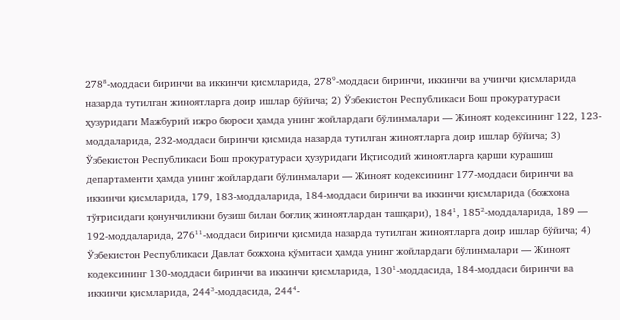278⁸-моддаси биринчи ва иккинчи қисмларида, 278⁹-моддаси биринчи, иккинчи ва учинчи қисмларида назарда тутилган жиноятларга доир ишлар бўйича; 2) Ўзбекистон Республикаси Бош прокуратураси ҳузуридаги Мажбурий ижро бюроси ҳамда унинг жойлардаги бўлинмалари — Жиноят кодексининг 122, 123-моддаларида, 232-моддаси биринчи қисмида назарда тутилган жиноятларга доир ишлар бўйича; 3) Ўзбекистон Республикаси Бош прокуратураси ҳузуридаги Иқтисодий жиноятларга қарши курашиш департаменти ҳамда унинг жойлардаги бўлинмалари — Жиноят кодексининг 177-моддаси биринчи ва иккинчи қисмларида, 179, 183-моддаларида, 184-моддаси биринчи ва иккинчи қисмларида (божхона тўғрисидаги қонунчиликни бузиш билан боғлиқ жиноятлардан ташқари), 184¹, 185²-моддаларида, 189 — 192-моддаларида, 276¹¹-моддаси биринчи қисмида назарда тутилган жиноятларга доир ишлар бўйича; 4) Ўзбекистон Республикаси Давлат божхона қўмитаси ҳамда унинг жойлардаги бўлинмалари — Жиноят кодексининг 130-моддаси биринчи ва иккинчи қисмларида, 130¹-моддасида, 184-моддаси биринчи ва иккинчи қисмларида, 244³-моддасида, 244⁴-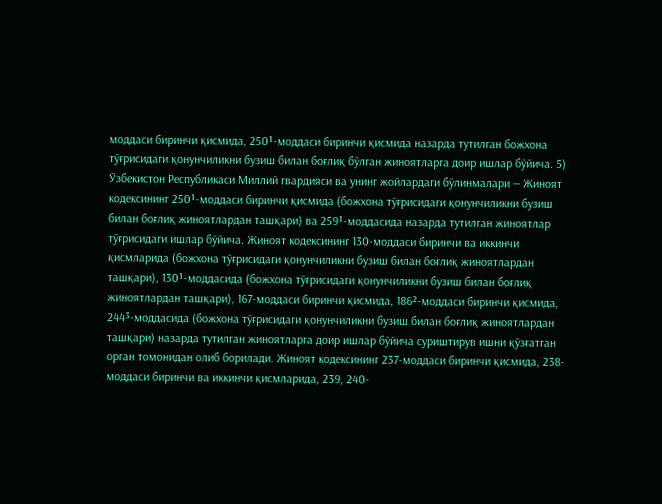моддаси биринчи қисмида, 250¹-моддаси биринчи қисмида назарда тутилган божхона тўғрисидаги қонунчиликни бузиш билан боғлиқ бўлган жиноятларга доир ишлар бўйича. 5) Ўзбекистон Республикаси Миллий гвардияси ва унинг жойлардаги бўлинмалари — Жиноят кодексининг 250¹-моддаси биринчи қисмида (божхона тўғрисидаги қонунчиликни бузиш билан боғлиқ жиноятлардан ташқари) ва 259¹-моддасида назарда тутилган жиноятлар тўғрисидаги ишлар бўйича. Жиноят кодексининг 130-моддаси биринчи ва иккинчи қисмларида (божхона тўғрисидаги қонунчиликни бузиш билан боғлиқ жиноятлардан ташқари), 130¹-моддасида (божхона тўғрисидаги қонунчиликни бузиш билан боғлиқ жиноятлардан ташқари), 167-моддаси биринчи қисмида, 186²-моддаси биринчи қисмида, 244³-моддасида (божхона тўғрисидаги қонунчиликни бузиш билан боғлиқ жиноятлардан ташқари) назарда тутилган жиноятларга доир ишлар бўйича суриштирув ишни қўзғатган орган томонидан олиб борилади. Жиноят кодексининг 237-моддаси биринчи қисмида, 238-моддаси биринчи ва иккинчи қисмларида, 239, 240-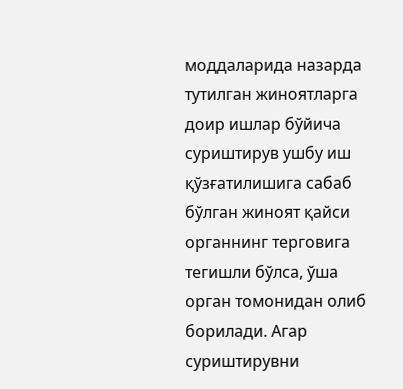моддаларида назарда тутилган жиноятларга доир ишлар бўйича суриштирув ушбу иш қўзғатилишига сабаб бўлган жиноят қайси органнинг терговига тегишли бўлса, ўша орган томонидан олиб борилади. Агар суриштирувни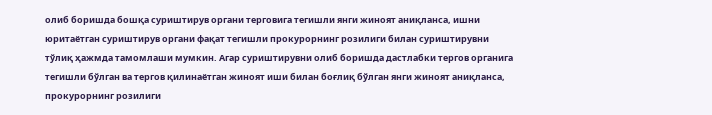олиб боришда бошқа суриштирув органи терговига тегишли янги жиноят аниқланса, ишни юритаётган суриштирув органи фақат тегишли прокурорнинг розилиги билан суриштирувни тўлиқ ҳажмда тамомлаши мумкин. Агар суриштирувни олиб боришда дастлабки тергов органига тегишли бўлган ва тергов қилинаётган жиноят иши билан боғлиқ бўлган янги жиноят аниқланса, прокурорнинг розилиги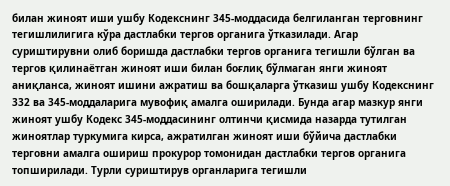билан жиноят иши ушбу Кодекснинг 345-моддасида белгиланган терговнинг тегишлилигига кўра дастлабки тергов органига ўтказилади. Агар суриштирувни олиб боришда дастлабки тергов органига тегишли бўлган ва тергов қилинаётган жиноят иши билан боғлиқ бўлмаган янги жиноят аниқланса, жиноят ишини ажратиш ва бошқаларга ўтказиш ушбу Кодекснинг 332 ва 345-моддаларига мувофиқ амалга оширилади. Бунда агар мазкур янги жиноят ушбу Кодекс 345-моддасининг олтинчи қисмида назарда тутилган жиноятлар туркумига кирса, ажратилган жиноят иши бўйича дастлабки терговни амалга ошириш прокурор томонидан дастлабки тергов органига топширилади. Турли суриштирув органларига тегишли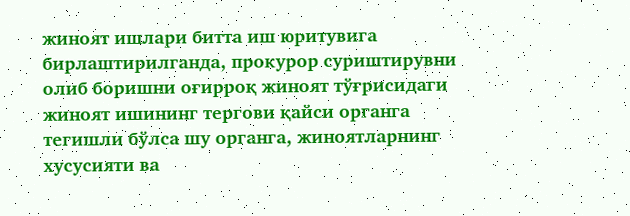жиноят ишлари битта иш юритувига бирлаштирилганда, прокурор суриштирувни олиб боришни оғирроқ жиноят тўғрисидаги жиноят ишининг тергови қайси органга тегишли бўлса шу органга, жиноятларнинг хусусияти ва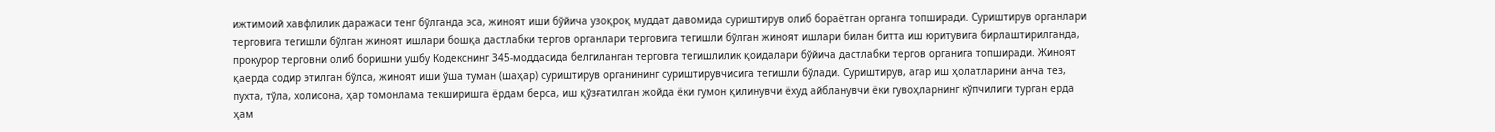ижтимоий хавфлилик даражаси тенг бўлганда эса, жиноят иши бўйича узоқроқ муддат давомида суриштирув олиб бораётган органга топширади. Суриштирув органлари терговига тегишли бўлган жиноят ишлари бошқа дастлабки тергов органлари терговига тегишли бўлган жиноят ишлари билан битта иш юритувига бирлаштирилганда, прокурор терговни олиб боришни ушбу Кодекснинг 345-моддасида белгиланган терговга тегишлилик қоидалари бўйича дастлабки тергов органига топширади. Жиноят қаерда содир этилган бўлса, жиноят иши ўша туман (шаҳар) суриштирув органининг суриштирувчисига тегишли бўлади. Суриштирув, агар иш ҳолатларини анча тез, пухта, тўла, холисона, ҳар томонлама текширишга ёрдам берса, иш қўзғатилган жойда ёки гумон қилинувчи ёхуд айбланувчи ёки гувоҳларнинг кўпчилиги турган ерда ҳам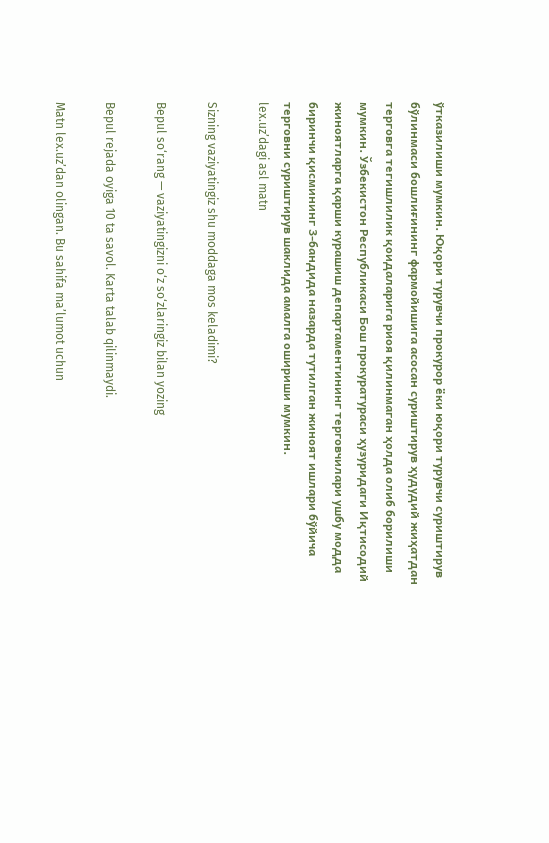ўтказилиши мумкин. Юқори турувчи прокурор ёки юқори турувчи суриштирув бўлинмаси бошлиғининг фармойишига асосан суриштирув ҳудудий жиҳатдан терговга тегишлилик қоидаларига риоя қилинмаган ҳолда олиб борилиши мумкин. Ўзбекистон Республикаси Бош прокуратураси ҳузуридаги Иқтисодий жиноятларга қарши курашиш департаментининг терговчилари ушбу модда биринчи қисмининг 3-бандида назарда тутилган жиноят ишлари бўйича терговни суриштирув шаклида амалга ошириши мумкин.
lex.uz’dagi asl matn

Sizning vaziyatingiz shu moddaga mos keladimi?

Bepul so‘rang — vaziyatingizni o‘z so‘zlaringiz bilan yozing

Bepul rejada oyiga 10 ta savol. Karta talab qilinmaydi.

Matn lex.uz’dan olingan. Bu sahifa ma’lumot uchun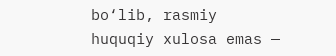bo‘lib, rasmiy huquqiy xulosa emas —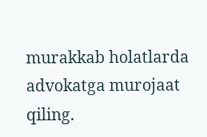murakkab holatlarda advokatga murojaat qiling.